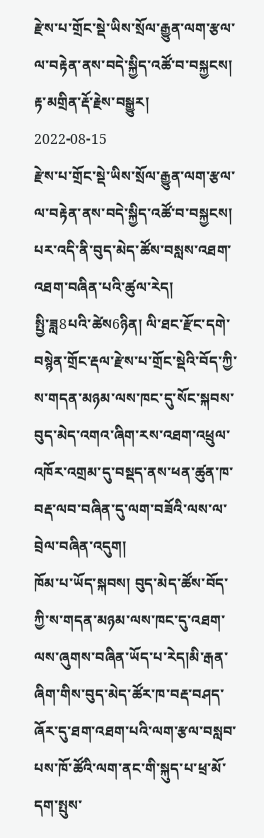རྫེས་པ་གྲོང་སྡེ་ཡིས་སྲོལ་རྒྱུན་ལག་རྩལ་ལ་བརྟེན་ནས་བདེ་སྐྱིད་འཚོ་བ་བསྐྱངས།
རྟ་མགྲིན་རྡོ་རྗེས་བསྒྱུར།        2022-08-15
རྫེས་པ་གྲོང་སྡེ་ཡིས་སྲོལ་རྒྱུན་ལག་རྩལ་ལ་བརྟེན་ནས་བདེ་སྐྱིད་འཚོ་བ་བསྐྱངས།
པར་འདི་ནི་བུད་མེད་ཚོས་བསླས་འཐག་འཐག་བཞིན་པའི་ཚུལ་རེད།
སྤྱི་ཟླ8པའི་ཚེས6ཉིན། ལི་ཐང་རྫོང་དགེ་བསྙེན་གྲོང་རྡལ་རྫེས་པ་གྲོང་སྡེའི་བོད་ཀྱི་ས་གདན་མཉམ་ལས་ཁང་དུ་སོང་སྐབས་བུད་མེད་འགའ་ཞིག་རས་འཐག་འཕྲུལ་འཁོར་འགྲམ་དུ་བསྡད་ནས་ཕན་ཚུན་ཁ་བརྡ་ལབ་བཞིན་དུ་ལག་བཟོའི་ལས་ལ་བྲེལ་བཞིན་འདུག།
ཁོམ་པ་ཡོད་སྐབས། བུད་མེད་ཚོས་བོད་ཀྱི་ས་གདན་མཉམ་ལས་ཁང་དུ་འཐག་ལས་ཞུགས་བཞིན་ཡོད་པ་རེད།མི་རྒན་ཞིག་གིས་བུད་མེད་ཚོར་ཁ་བརྡ་བཤད་ཞོར་དུ་ཐག་འཐག་པའི་ལག་རྩལ་བསླབ་པས་ཁོ་ཚོའི་ལག་ནང་གི་སྐུད་པ་ཕྲ་མོ་དག་སྤུས་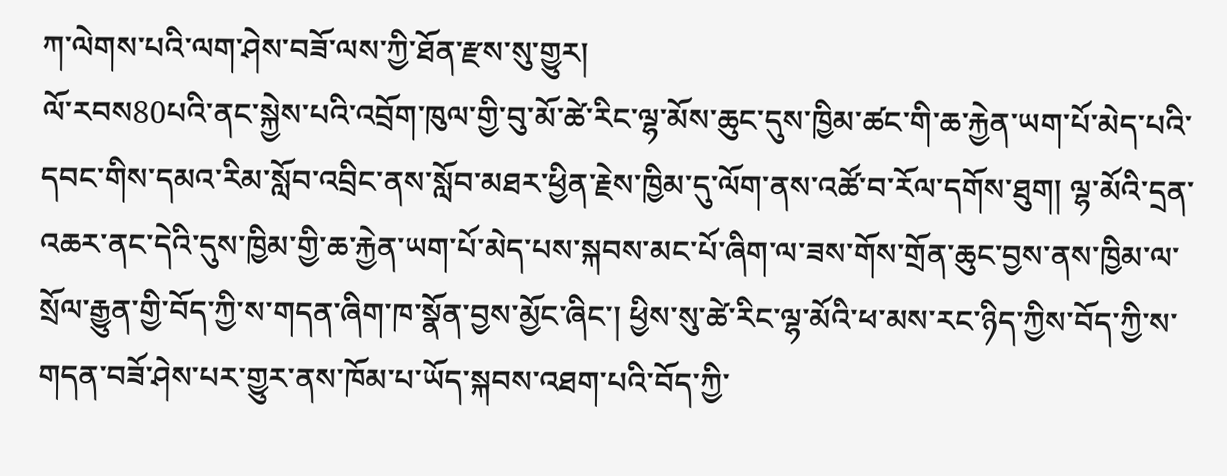ཀ་ལེགས་པའི་ལག་ཤེས་བཟོ་ལས་ཀྱི་ཐོན་རྫས་སུ་གྱུར།
ལོ་རབས80པའི་ནང་སྐྱེས་པའི་འབྲོག་ཁུལ་གྱི་བུ་མོ་ཚེ་རིང་ལྷ་མོས་ཆུང་དུས་ཁྱིམ་ཚང་གི་ཆ་རྐྱེན་ཡག་པོ་མེད་པའི་དབང་གིས་དམའ་རིམ་སློབ་འབྲིང་ནས་སློབ་མཐར་ཕྱིན་རྗེས་ཁྱིམ་དུ་ལོག་ནས་འཚོ་བ་རོལ་དགོས་ཐུག། ལྷ་མོའི་དྲན་འཆར་ནང་དེའི་དུས་ཁྱིམ་གྱི་ཆ་རྐྱེན་ཡག་པོ་མེད་པས་སྐབས་མང་པོ་ཞིག་ལ་ཟས་གོས་གྲོན་ཆུང་བྱས་ནས་ཁྱིམ་ལ་སྲོལ་རྒྱུན་གྱི་བོད་ཀྱི་ས་གདན་ཞིག་ཁ་སྣོན་བྱས་མྱོང་ཞིང་། ཕྱིས་སུ་ཚེ་རིང་ལྷ་མོའི་ཕ་མས་རང་ཉིད་ཀྱིས་བོད་ཀྱི་ས་གདན་བཟོ་ཤེས་པར་གྱུར་ནས་ཁོམ་པ་ཡོད་སྐབས་འཐག་པའི་བོད་ཀྱི་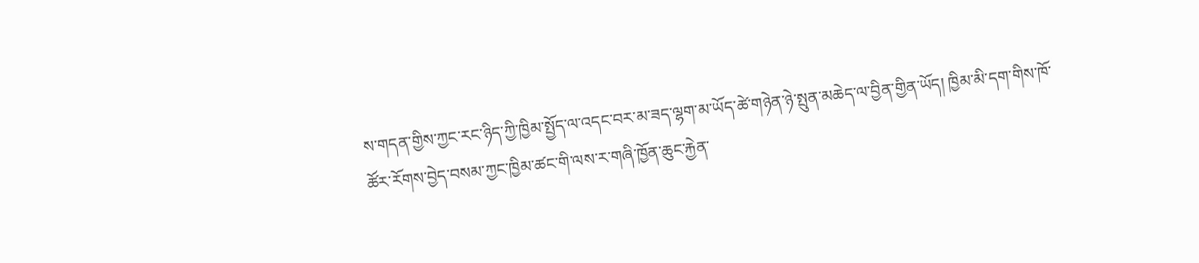ས་གདན་གྱིས་ཀྱང་རང་ཉིད་ཀྱི་ཁྱིམ་སྤྱོད་ལ་འདང་བར་མ་ཟད་ལྷག་མ་ཡོད་ཚེ་གཉེན་ཉེ་སྤུན་མཆེད་ལ་བྱིན་གྱིན་ཡོད། ཁྱིམ་མི་དག་གིས་ཁོ་ཚོར་རོགས་བྱེད་བསམ་ཀྱང་ཁྱིམ་ཚང་གི་ལས་ར་གཞི་ཁྱོན་ཆུང་རྐྱེན་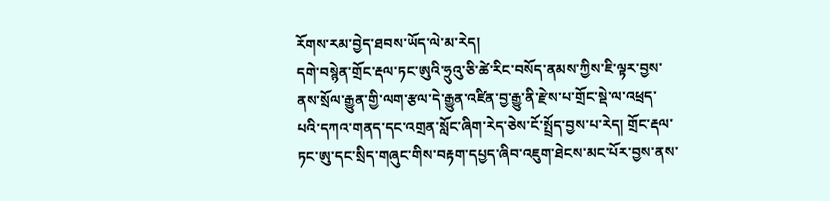རོགས་རམ་བྱེད་ཐབས་ཡོད་ལེ་མ་རེད།
དགེ་བསྙེན་གྲོང་རྡལ་ཏང་ཨུའི་ཧྲུའུ་ཅི་ཚེ་རིང་བསོད་ནམས་ཀྱིས་ཇི་ལྟར་བྱས་ནས་སྲོལ་རྒྱུན་གྱི་ལག་རྩལ་དེ་རྒྱུན་འཛིན་བྱ་རྒྱུ་ནི་རྫེས་པ་གྲོང་སྡེ་ལ་འཕྲད་པའི་དཀའ་གནད་དང་འགྲན་སློང་ཞིག་རེད་ཅེས་ངོ་སྤྲོད་བྱས་པ་རེད། གྲོང་རྡལ་ཏང་ཨུ་དང་སྲིད་གཞུང་གིས་བརྟག་དཔྱད་ཞིབ་འཇུག་ཐེངས་མང་པོར་བྱས་ནས་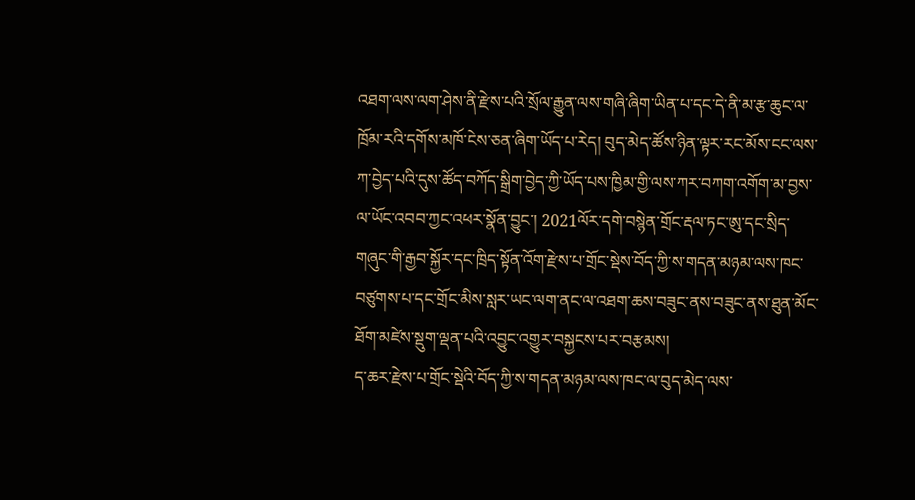འཐག་ལས་ལག་ཤེས་ནི་རྫེས་པའི་སྲོལ་རྒྱུན་ལས་གཞི་ཞིག་ཡིན་པ་དང་དེ་ནི་མ་རྩ་ཆུང་ལ་ཁྲོམ་རའི་དགོས་མཁོ་ངེས་ཅན་ཞིག་ཡོད་པ་རེད། བུད་མེད་ཚོས་ཉིན་ལྟར་རང་མོས་ངང་ལས་ཀ་བྱེད་པའི་དུས་ཚོད་བཀོད་སྒྲིག་བྱེད་ཀྱི་ཡོད་པས་ཁྱིམ་གྱི་ལས་ཀར་བཀག་འགོག་མ་བྱས་ལ་ཡོང་འབབ་ཀྱང་འཕར་སྣོན་བྱུང་། 2021ལོར་དགེ་བསྙེན་གྲོང་རྡལ་ཏང་ཨུ་དང་སྲིད་གཞུང་གི་རྒྱབ་སྐྱོར་དང་ཁྲིད་སྟོན་འོག་རྫེས་པ་གྲོང་སྡེས་བོད་ཀྱི་ས་གདན་མཉམ་ལས་ཁང་བཙུགས་པ་དང་གྲོང་མིས་སླར་ཡང་ལག་ནང་ལ་འཐག་ཆས་བཟུང་ནས་བཟུང་ནས་ཐུན་མོང་ཐོག་མཛེས་སྡུག་ལྡན་པའི་འབྱུང་འགྱུར་བསྐྱངས་པར་བརྩམས།
ད་ཆར་རྫེས་པ་གྲོང་སྡེའི་བོད་ཀྱི་ས་གདན་མཉམ་ལས་ཁང་ལ་བུད་མེད་ལས་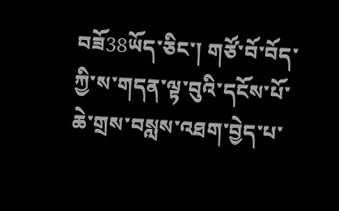བཟོ38ཡོད་ཅིང་། གཙོ་བོ་བོད་ཀྱི་ས་གདན་ལྟ་བུའི་དངོས་པོ་ཆེ་གྲས་བསླས་འཐག་བྱེད་པ་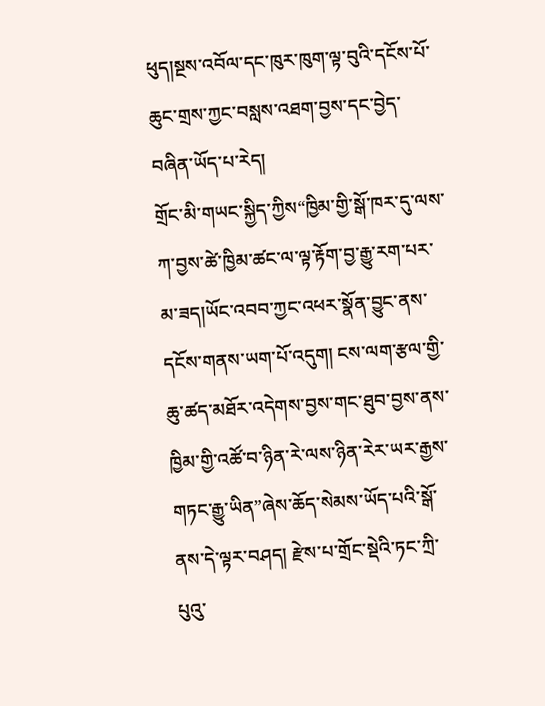ཕུད།སྔས་འབོལ་དང་ཁུར་ཁུག་ལྟ་བུའི་དངོས་པོ་ཆུང་གྲས་ཀྱང་བསླས་འཐག་བྱས་དང་བྱེད་བཞིན་ཡོད་པ་རེད།
གྲོང་མི་གཡང་སྐྱིད་ཀྱིས“ཁྱིམ་གྱི་སྒོ་ཁར་དུ་ལས་ཀ་བྱས་ཚེ་ཁྱིམ་ཚང་ལ་ལྟ་རྟོག་བྱ་རྒྱུ་རག་པར་མ་ཟད།ཡོང་འབབ་ཀྱང་འཕར་སྣོན་བྱུང་ནས་དངོས་གནས་ཡག་པོ་འདུག། ངས་ལག་རྩལ་གྱི་ཆུ་ཚད་མཐོར་འདེགས་བྱས་གང་ཐུབ་བྱས་ནས་ཁྱིམ་གྱི་འཚོ་བ་ཉིན་རེ་ལས་ཉིན་རེར་ཡར་རྒྱས་གཏང་རྒྱུ་ཡིན”ཞེས་ཆོད་སེམས་ཡོད་པའི་སྒོ་ནས་དེ་ལྟར་བཤད། རྫེས་པ་གྲོང་སྡེའི་ཏང་ཀྲི་པུའུ་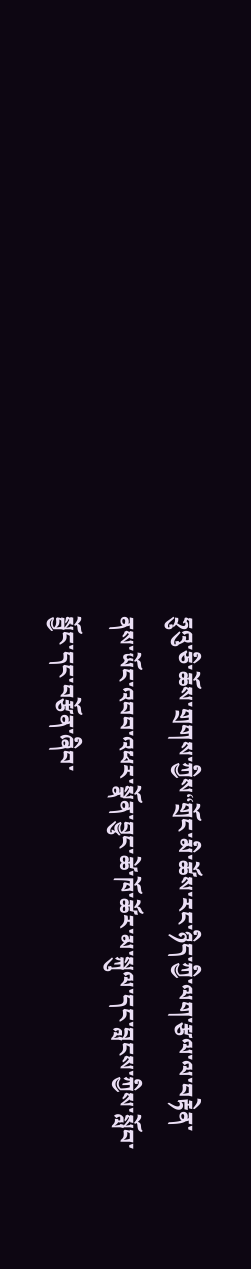ཧྲུའུ་ཅི་ཆོས་གྲགས་ཀྱིས“གྲོང་མི་ཚོས་རང་ཉིད་ཀྱི་ལག་རྩལ་ལ་བརྟེན་ནས་ཡོང་འབབ་འཕར་སྣོན་བྱུང་ཚེ་ཁོ་ཚོར་མ་སྐུལ་དང་བླངས་ཀྱིས་སློབ་སྦྱོང་དང་བརྩོན་ཞིབ་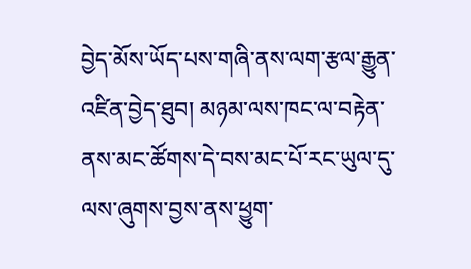བྱེད་མོས་ཡོད་པས་གཞི་ནས་ལག་རྩལ་རྒྱུན་འཛིན་བྱེད་ཐུབ། མཉམ་ལས་ཁང་ལ་བརྟེན་ནས་མང་ཚོགས་དེ་བས་མང་པོ་རང་ཡུལ་དུ་ལས་ཞུགས་བྱས་ནས་ཕྱུག་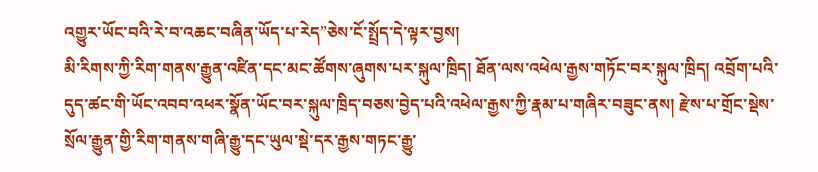འགྱུར་ཡོང་བའི་རེ་བ་འཆང་བཞིན་ཡོད་པ་རེད”ཅེས་ངོ་སྤྲོད་དེ་ལྟར་བྱས།
མི་རིགས་ཀྱི་རིག་གནས་རྒྱུན་འཛིན་དང་མང་ཚོགས་ཞུགས་པར་སྐུལ་ཁྲིད། ཐོན་ལས་འཕེལ་རྒྱས་གཏོང་བར་སྐུལ་ཁྲིད། འབྲོག་པའི་དུད་ཚང་གི་ཡོང་འབབ་འཕར་སྣོན་ཡོང་བར་སྐུལ་ཁྲིད་བཅས་བྱེད་པའི་འཕེལ་རྒྱས་ཀྱི་རྣམ་པ་གཞིར་བཟུང་ནས། རྫེས་པ་གྲོང་སྡེས་སྲོལ་རྒྱུན་གྱི་རིག་གནས་གཞི་རྒྱུ་དང་ཡུལ་སྡེ་དར་རྒྱས་གཏང་རྒྱུ་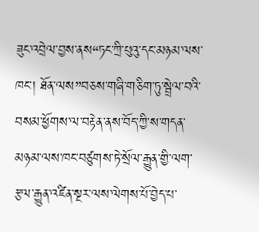ཟུང་འབྲེལ་བྱས་ནས“ཏང་ཀྲི་པུའུ་དང་མཉམ་ལས་ཁང་། ཐོན་ལས”བཅས་གཞི་གཅིག་ཏུ་སྦྲེལ་བའི་བསམ་ཕྱོགས་ལ་བརྟེན་ནས་བོད་ཀྱི་ས་གདན་མཉམ་ལས་ཁང་བཙུགས་ཏེ་སྲོལ་རྒྱུན་གྱི་ལག་རྩལ་རྒྱུན་འཛིན་སྔར་ལས་ལེགས་པོ་བྱེད་པ་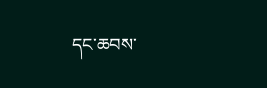དང་ཆབས་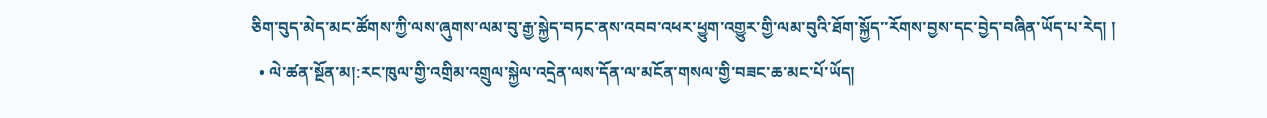ཅིག་བུད་མེད་མང་ཚོགས་ཀྱི་ལས་ཞུགས་ལམ་བུ་རྒྱ་སྐྱེད་བཏང་ནས་འབབ་འཕར་ཕྱུག་འགྱུར་གྱི་ལམ་བུའི་ཐོག་སྐྱོད་་རོགས་བྱས་དང་བྱེད་བཞིན་ཡོད་པ་རེད། །
  • ལེ་ཚན་སྔོན་མ།:རང་ཁུལ་གྱི་འགྲིམ་འགྲུལ་སྐྱེལ་འདྲེན་ལས་དོན་ལ་མངོན་གསལ་གྱི་བཟང་ཆ་མང་པོ་ཡོད།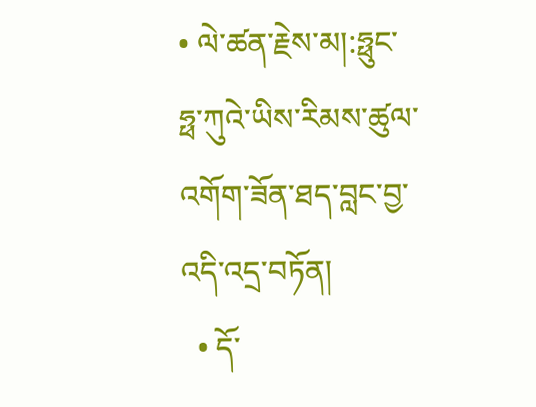• ལེ་ཚན་རྗེས་མ།:ཧྥུང་ཧྥ་ཀུའེ་ཡིས་རིམས་ཚུལ་འགོག་ཟོན་ཐད་བླང་བྱ་འདི་འདྲ་བཏོན།
  • དོ་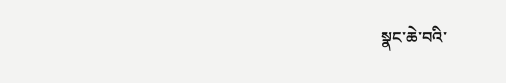སྣང་ཆེ་བའི་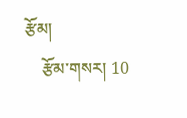རྩོམ།
    རྩོམ་གསར། 10